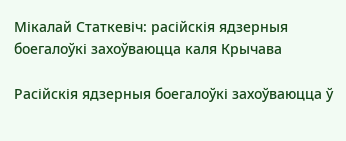Мікалай Статкевіч: расійскія ядзерныя боегалоўкі захоўваюцца каля Крычава

Расійскія ядзерныя боегалоўкі захоўваюцца ў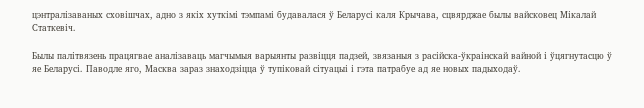цэнтралізаваных сховішчах, адно з якіх хуткімі тэмпамі будавалася ў Беларусі каля Крычава, сцвярджае былы вайсковец Мікалай Статкевіч.

Былы палітвязень працягвае аналізаваць магчымыя варыянты развіцця падзей, звязаныя з расійска-ўкраінскай вайной і ўцягнутасцю ў яе Беларусі. Паводле яго, Масква зараз знаходзіцца ў тупіковай сітуацыі і гэта патрабуе ад яе новых падыходаў.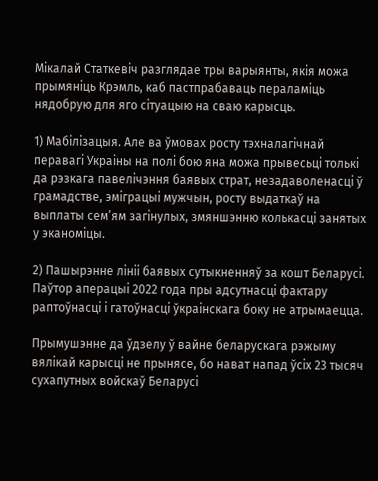Мікалай Статкевіч разглядае тры варыянты, якія можа прымяніць Крэмль, каб пастпрабаваць пераламіць нядобрую для яго сітуацыю на сваю карысць.

1) Мабілізацыя. Але ва ўмовах росту тэхналагічнай перавагі Украіны на полі бою яна можа прывесьці толькі да рэзкага павелічэння баявых страт, незадаволенасці ў грамадстве, эміграцыі мужчын, росту выдаткаў на выплаты сем’ям загінулых, змяншэнню колькасці занятых у эканоміцы.

2) Пашырэнне лініі баявых сутыкненняў за кошт Беларусі. Паўтор аперацыі 2022 года пры адсутнасці фактару раптоўнасці і гатоўнасці ўкраінскага боку не атрымаецца.

Прымушэнне да ўдзелу ў вайне беларускага рэжыму вялікай карысці не прынясе, бо нават напад ўсіх 23 тысяч сухапутных войскаў Беларусі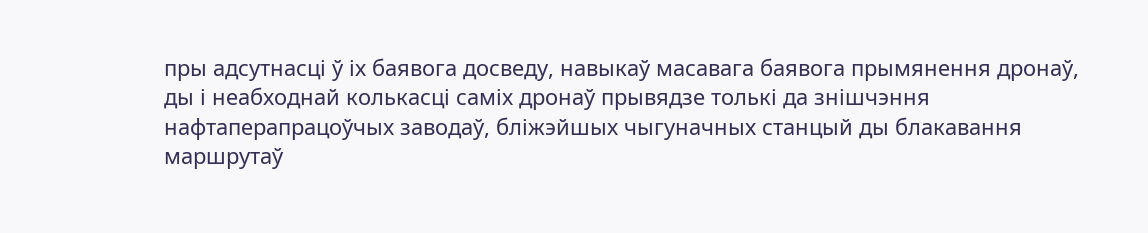пры адсутнасці ў іх баявога досведу, навыкаў масавага баявога прымянення дронаў, ды і неабходнай колькасці саміх дронаў прывядзе толькі да знішчэння нафтаперапрацоўчых заводаў, бліжэйшых чыгуначных станцый ды блакавання маршрутаў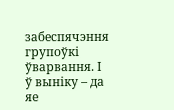забеспячэння групоўкі ўварвання. І ў выніку – да яе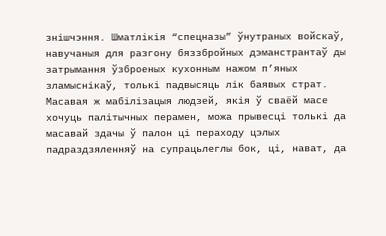знішчэння. Шматлікія “спецназы” ўнутраных войскаў, навучаныя для разгону бяззбройных дэманстрантаў ды затрымання ўзброеных кухонным нажом п’яных зламыснікаў, толькі падвысяць лік баявых страт. Масавая ж мабілізацыя людзей, якія ў сваёй масе хочуць палітычных перамен, можа прывесці толькі да масавай здачы ў палон ці пераходу цэлых падраздзяленняў на супрацьлеглы бок, ці, нават, да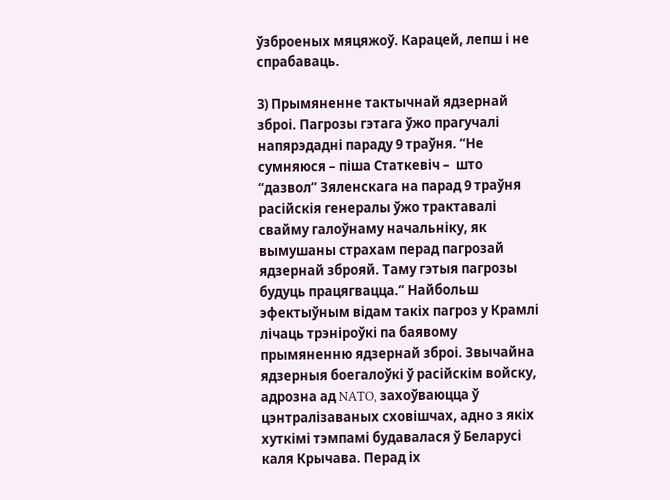ўзброеных мяцяжоў. Карацей, лепш і не спрабаваць.

3) Прымяненне тактычнай ядзернай зброі. Пагрозы гэтага ўжо прагучалі напярэдадні параду 9 траўня. “Не сумняюся – піша Статкевіч –  што “дазвол” Зяленскага на парад 9 траўня расійскія генералы ўжо трактавалі свайму галоўнаму начальніку, як вымушаны страхам перад пагрозай ядзернай зброяй. Таму гэтыя пагрозы будуць працягвацца.” Найбольш эфектыўным відам такіх пагроз у Крамлі лічаць трэніроўкі па баявому прымяненню ядзернай зброі. Звычайна ядзерныя боегалоўкі ў расійскім войску, адрозна ад NATO, захоўваюцца ў цэнтралізаваных сховішчах, адно з якіх хуткімі тэмпамі будавалася ў Беларусі каля Крычава. Перад іх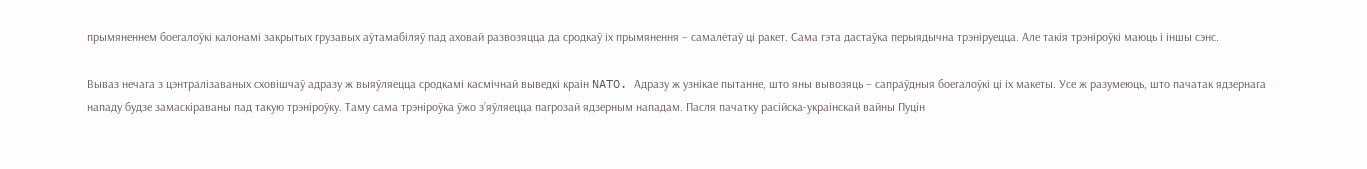прымяненнем боегалоўкі калонамі закрытых грузавых аўтамабіляў пад аховай развозяцца да сродкаў іх прымянення – самалётаў ці ракет. Сама гэта дастаўка перыядычна трэніруецца. Але такія трэніроўкі маюць і іншы сэнс.

Вываз нечага з цэнтралізаваных сховішчаў адразу ж выяўляецца сродкамі касмічнай выведкі краін NATO. Адразу ж узнікае пытанне, што яны вывозяць – сапраўдныя боегалоўкі ці іх макеты. Усе ж разумеюць, што пачатак ядзернага нападу будзе замаскіраваны пад такую трэніроўку. Таму сама трэніроўка ўжо з’яўляецца пагрозай ядзерным нападам. Пасля пачатку расійска-украінскай вайны Пуцін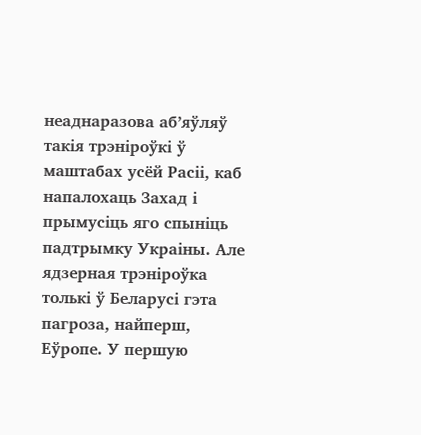неаднаразова аб’яўляў такія трэніроўкі ў маштабах усёй Расіі, каб напалохаць Захад і прымусіць яго спыніць падтрымку Украіны. Але ядзерная трэніроўка толькі ў Беларусі гэта пагроза, найперш, Еўропе. У першую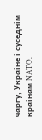чаргу, Украіне і суседнім краінам NATO.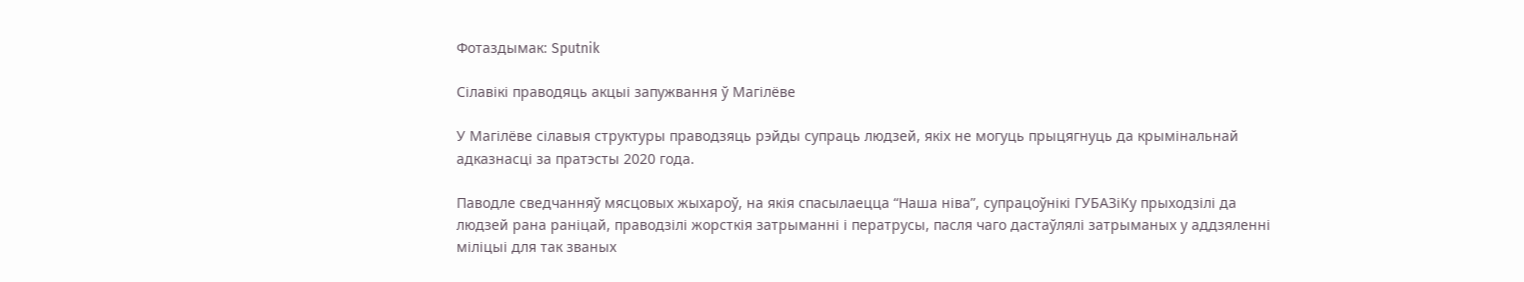Фотаздымак: Sputnik

Сілавікі праводяць акцыі запужвання ў Магілёве

У Магілёве сілавыя структуры праводзяць рэйды супраць людзей, якіх не могуць прыцягнуць да крымінальнай адказнасці за пратэсты 2020 года.

Паводле сведчанняў мясцовых жыхароў, на якія спасылаецца “Наша ніва”, супрацоўнікі ГУБАЗіКу прыходзілі да людзей рана раніцай, праводзілі жорсткія затрыманні і ператрусы, пасля чаго дастаўлялі затрыманых у аддзяленні міліцыі для так званых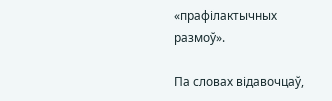«прафілактычных размоў».

Па словах відавочцаў,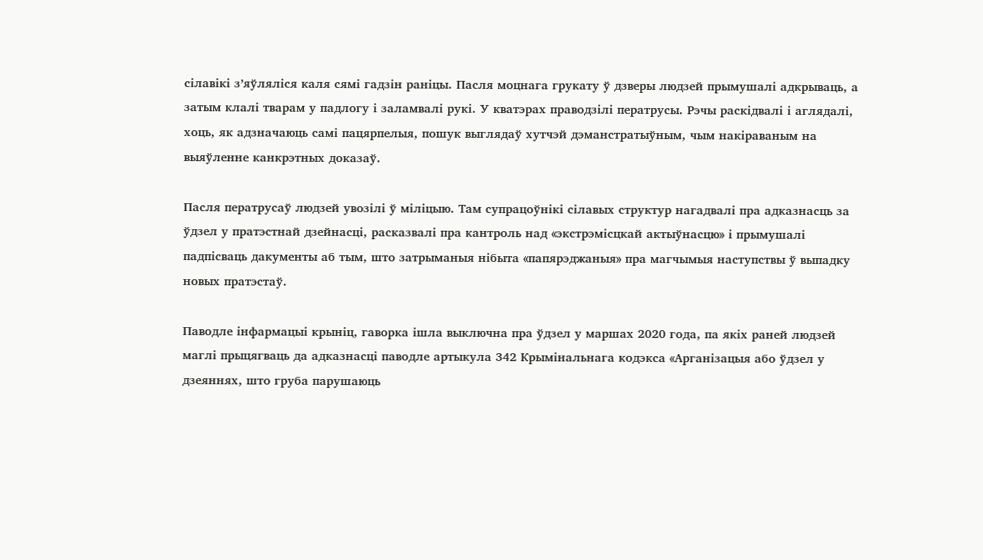сілавікі з’яўляліся каля сямі гадзін раніцы. Пасля моцнага грукату ў дзверы людзей прымушалі адкрываць, а затым клалі тварам у падлогу і заламвалі рукі. У кватэрах праводзілі ператрусы. Рэчы раскідвалі і аглядалі, хоць, як адзначаюць самі пацярпелыя, пошук выглядаў хутчэй дэманстратыўным, чым накіраваным на выяўленне канкрэтных доказаў.

Пасля ператрусаў людзей увозілі ў міліцыю. Там супрацоўнікі сілавых структур нагадвалі пра адказнасць за ўдзел у пратэстнай дзейнасці, расказвалі пра кантроль над «экстрэмісцкай актыўнасцю» і прымушалі падпісваць дакументы аб тым, што затрыманыя нібыта «папярэджаныя» пра магчымыя наступствы ў выпадку новых пратэстаў.

Паводле інфармацыі крыніц, гаворка ішла выключна пра ўдзел у маршах 2020 года, па якіх раней людзей маглі прыцягваць да адказнасці паводле артыкула 342 Крымінальнага кодэкса «Арганізацыя або ўдзел у дзеяннях, што груба парушаюць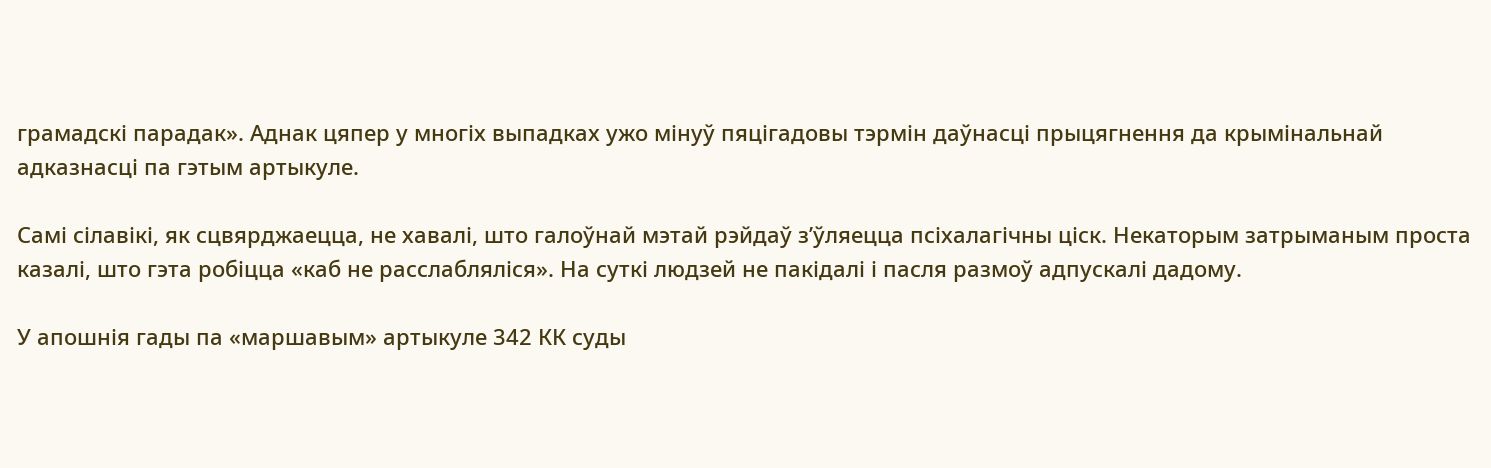грамадскі парадак». Аднак цяпер у многіх выпадках ужо мінуў пяцігадовы тэрмін даўнасці прыцягнення да крымінальнай адказнасці па гэтым артыкуле.

Самі сілавікі, як сцвярджаецца, не хавалі, што галоўнай мэтай рэйдаў з’ўляецца псіхалагічны ціск. Некаторым затрыманым проста казалі, што гэта робіцца «каб не расслабляліся». На суткі людзей не пакідалі і пасля размоў адпускалі дадому.

У апошнія гады па «маршавым» артыкуле 342 КК суды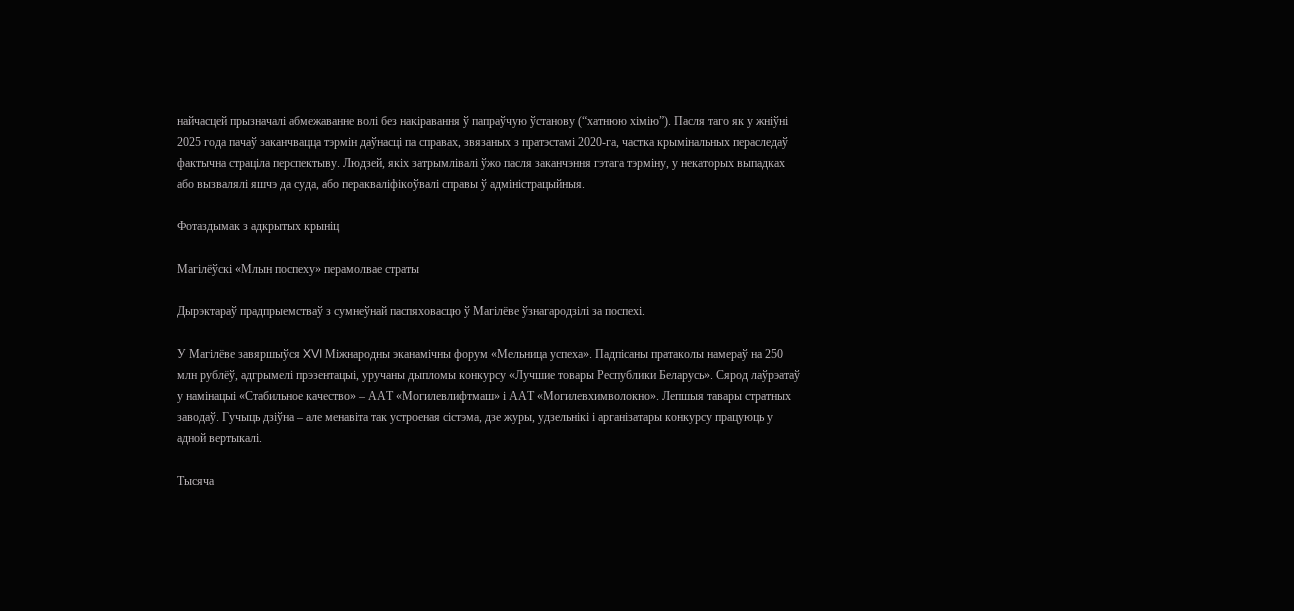найчасцей прызначалі абмежаванне волі без накіравання ў папраўчую ўстанову (“хатнюю хімію”). Пасля таго як у жніўні 2025 года пачаў заканчвацца тэрмін даўнасці па справах, звязаных з пратэстамі 2020-га, частка крымінальных пераследаў фактычна страціла перспектыву. Людзей, якіх затрымлівалі ўжо пасля заканчэння гэтага тэрміну, у некаторых выпадках або вызвалялі яшчэ да суда, або перакваліфікоўвалі справы ў адміністрацыйныя.

Фотаздымак з адкрытых крыніц

Магілёўскі «Млын поспеху» перамолвае страты

Дырэктараў прадпрыемстваў з сумнеўнай паспяховасцю ў Магілёве ўзнагародзілі за поспехі.

У Магілёве завяршыўся XVI Міжнародны эканамічны форум «Мельница успеха». Падпісаны пратаколы намераў на 250 млн рублёў, адгрымелі прэзентацыі, уручаны дыпломы конкурсу «Лучшие товары Республики Беларусь». Сярод лаўрэатаў у намінацыі «Стабильное качество» – ААТ «Могилевлифтмаш» і ААТ «Могилевхимволокно». Лепшыя тавары стратных заводаў. Гучыць дзіўна – але менавіта так устроеная сістэма, дзе журы, удзельнікі і арганізатары конкурсу працуюць у адной вертыкалі.

Тысяча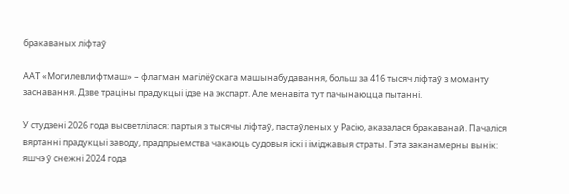бракаваных ліфтаў

ААТ «Могилевлифтмаш» – флагман магілёўскага машынабудавання, больш за 416 тысяч ліфтаў з моманту заснавання. Дзве траціны прадукцыі ідзе на экспарт. Але менавіта тут пачынаюцца пытанні.

У студзені 2026 года высветлілася: партыя з тысячы ліфтаў, пастаўленых у Расію, аказалася бракаванай. Пачаліся вяртанні прадукцыі заводу, прадпрыемства чакаюць судовыя іскі і іміджавыя страты. Гэта заканамерны вынік: яшчэ ў снежні 2024 года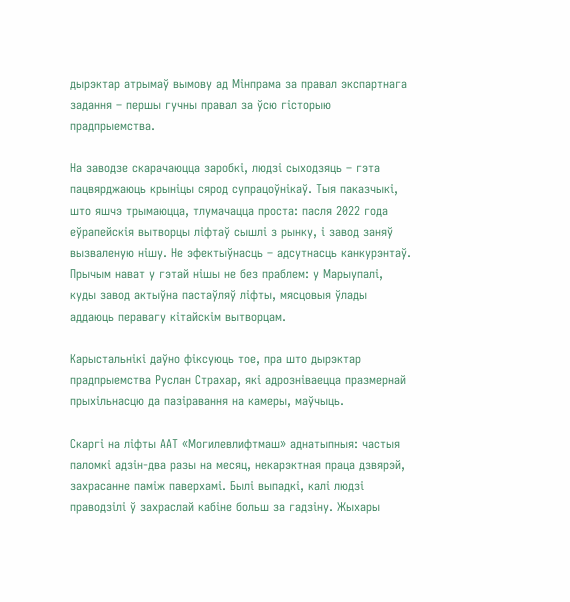дырэктар атрымаў вымову ад Мінпрама за правал экспартнага задання – першы гучны правал за ўсю гісторыю прадпрыемства.

На заводзе скарачаюцца заробкі, людзі сыходзяць – гэта пацвярджаюць крыніцы сярод супрацоўнікаў. Тыя паказчыкі, што яшчэ трымаюцца, тлумачацца проста: пасля 2022 года еўрапейскія вытворцы ліфтаў сышлі з рынку, і завод заняў вызваленую нішу. Не эфектыўнасць – адсутнасць канкурэнтаў. Прычым нават у гэтай нішы не без праблем: у Марыупалі, куды завод актыўна пастаўляў ліфты, мясцовыя ўлады аддаюць перавагу кітайскім вытворцам.

Карыстальнікі даўно фіксуюць тое, пра што дырэктар прадпрыемства Руслан Страхар, які адрозніваецца празмернай прыхільнасцю да пазіравання на камеры, маўчыць.

Скаргі на ліфты ААТ «Могилевлифтмаш» аднатыпныя: частыя паломкі адзін-два разы на месяц, некарэктная праца дзвярэй, захрасанне паміж паверхамі. Былі выпадкі, калі людзі праводзілі ў захраслай кабіне больш за гадзіну. Жыхары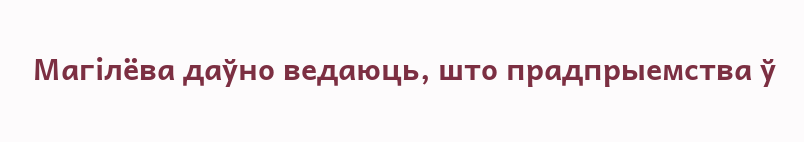Магілёва даўно ведаюць, што прадпрыемства ў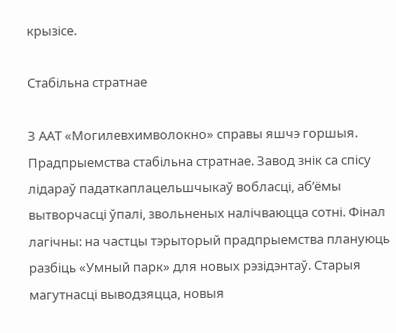крызісе.

Стабільна стратнае

З ААТ «Могилевхимволокно» справы яшчэ горшыя. Прадпрыемства стабільна стратнае. Завод знік са спісу лідараў падаткаплацельшчыкаў вобласці, аб’ёмы вытворчасці ўпалі, звольненых налічваюцца сотні. Фінал лагічны: на частцы тэрыторый прадпрыемства плануюць разбіць «Умный парк» для новых рэзідэнтаў. Старыя магутнасці выводзяцца, новыя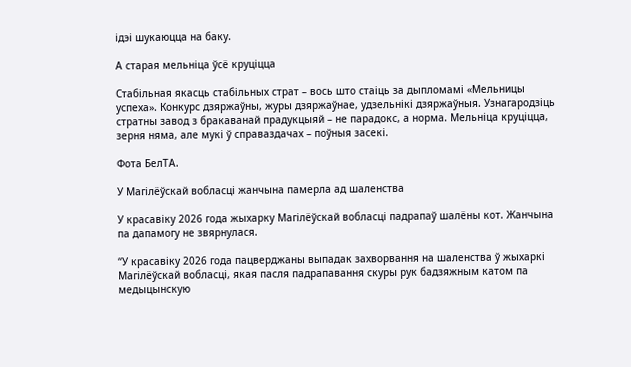ідэі шукаюцца на баку.

А старая мельніца ўсё круціцца

Стабільная якасць стабільных страт – вось што стаіць за дыпломамі «Мельницы успеха». Конкурс дзяржаўны, журы дзяржаўнае, удзельнікі дзяржаўныя. Узнагародзіць стратны завод з бракаванай прадукцыяй – не парадокс, а норма. Мельніца круціцца, зерня няма, але мукі ў справаздачах – поўныя засекі.

Фота БелТА.

У Магілёўскай вобласці жанчына памерла ад шаленства

У красавіку 2026 года жыхарку Магілёўскай вобласці падрапаў шалёны кот. Жанчына па дапамогу не звярнулася.

“У красавіку 2026 года пацверджаны выпадак захворвання на шаленства ў жыхаркі Магілёўскай вобласці, якая пасля падрапавання скуры рук бадзяжным катом па медыцынскую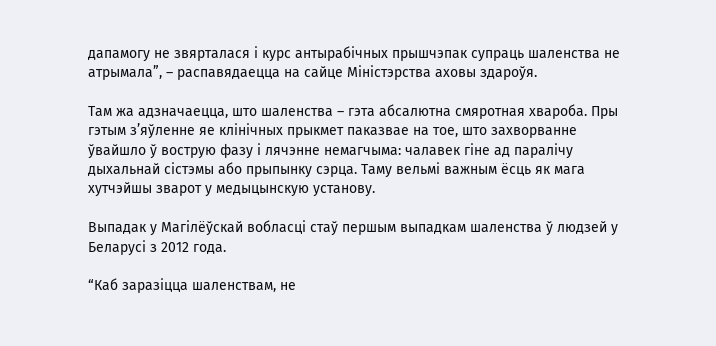дапамогу не звярталася і курс антырабічных прышчэпак супраць шаленства не атрымала”, – распавядаецца на сайце Міністэрства аховы здароўя.

Там жа адзначаецца, што шаленства – гэта абсалютна смяротная хвароба. Пры гэтым з’яўленне яе клінічных прыкмет паказвае на тое, што захворванне ўвайшло ў вострую фазу і лячэнне немагчыма: чалавек гіне ад паралічу дыхальнай сістэмы або прыпынку сэрца. Таму вельмі важным ёсць як мага хутчэйшы зварот у медыцынскую установу.

Выпадак у Магілёўскай вобласці стаў першым выпадкам шаленства ў людзей у Беларусі з 2012 года.

“Каб заразіцца шаленствам, не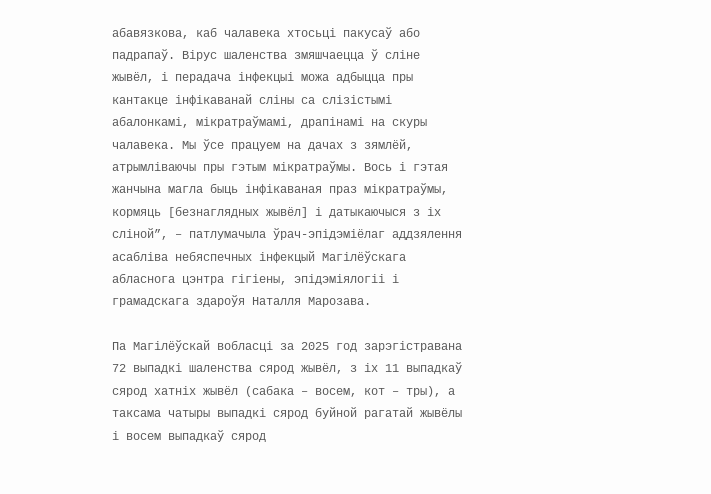абавязкова, каб чалавека хтосьці пакусаў або падрапаў. Вірус шаленства змяшчаецца ў сліне жывёл, і перадача інфекцыі можа адбыцца пры кантакце інфікаванай сліны са слізістымі абалонкамі, мікратраўмамі, драпінамі на скуры чалавека. Мы ўсе працуем на дачах з зямлёй, атрымліваючы пры гэтым мікратраўмы. Вось і гэтая жанчына магла быць інфікаваная праз мікратраўмы, кормяць [безнаглядных жывёл] і датыкаючыся з іх сліной”, – патлумачыла ўрач-эпідэміёлаг аддзялення асабліва небяспечных інфекцый Магілёўскага абласнога цэнтра гігіены, эпідэміялогіі і грамадскага здароўя Наталля Марозава.

Па Магілёўскай вобласці за 2025 год зарэгістравана 72 выпадкі шаленства сярод жывёл, з іх 11 выпадкаў сярод хатніх жывёл (сабака – восем, кот – тры), а таксама чатыры выпадкі сярод буйной рагатай жывёлы і восем выпадкаў сярод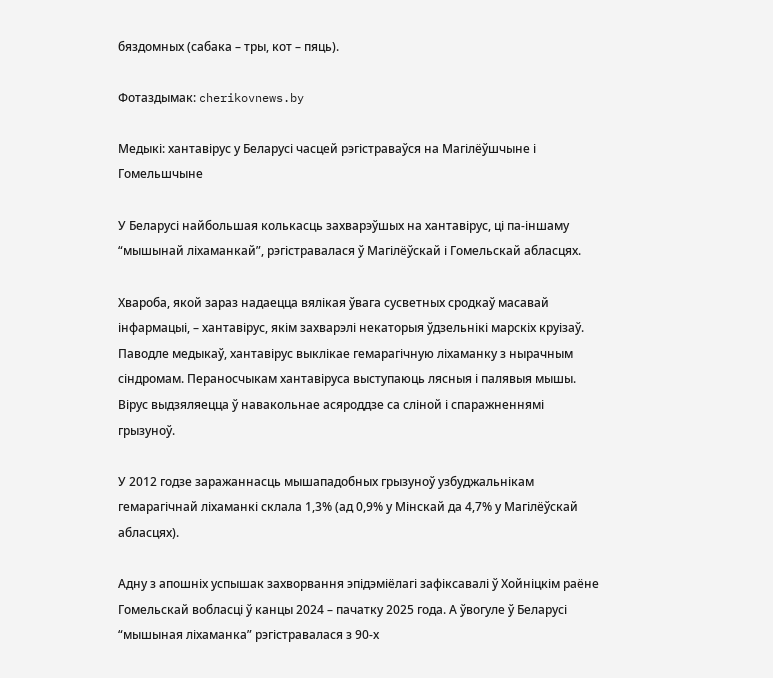бяздомных (сабака – тры, кот – пяць).

Фотаздымак: cherikovnews.by

Медыкі: хантавірус у Беларусі часцей рэгістраваўся на Магілёўшчыне і Гомельшчыне

У Беларусі найбольшая колькасць захварэўшых на хантавірус, ці па-іншаму “мышынай ліхаманкай”, рэгістравалася ў Магілёўскай і Гомельскай абласцях.

Хвароба, якой зараз надаецца вялікая ўвага сусветных сродкаў масавай інфармацыі, – хантавірус, якім захварэлі некаторыя ўдзельнікі марскіх круізаў. Паводле медыкаў, хантавірус выклікае гемарагічную ліхаманку з нырачным сіндромам. Пераносчыкам хантавіруса выступаюць лясныя і палявыя мышы. Вірус выдзяляецца ў навакольнае асяроддзе са сліной і спаражненнямі грызуноў.

У 2012 годзе заражаннасць мышападобных грызуноў узбуджальнікам гемарагічнай ліхаманкі склала 1,3% (ад 0,9% у Мінскай да 4,7% у Магілёўскай абласцях).

Адну з апошніх успышак захворвання эпідэміёлагі зафіксавалі ў Хойніцкім раёне Гомельскай вобласці ў канцы 2024 – пачатку 2025 года. А ўвогуле ў Беларусі “мышыная ліхаманка” рэгістравалася з 90-х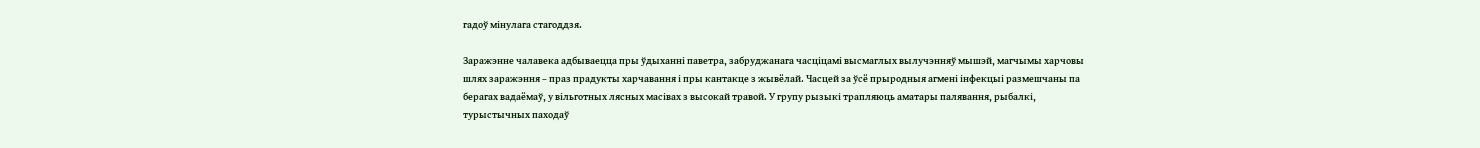гадоў мінулага стагоддзя.

Заражэнне чалавека адбываецца пры ўдыханні паветра, забруджанага часціцамі высмаглых вылучэнняў мышэй, магчымы харчовы шлях заражэння – праз прадукты харчавання і пры кантакце з жывёлай. Часцей за ўсё прыродныя агмені інфекцыі размешчаны па берагах вадаёмаў, у вільготных лясных масівах з высокай травой. У групу рызыкі трапляюць аматары палявання, рыбалкі, турыстычных паходаў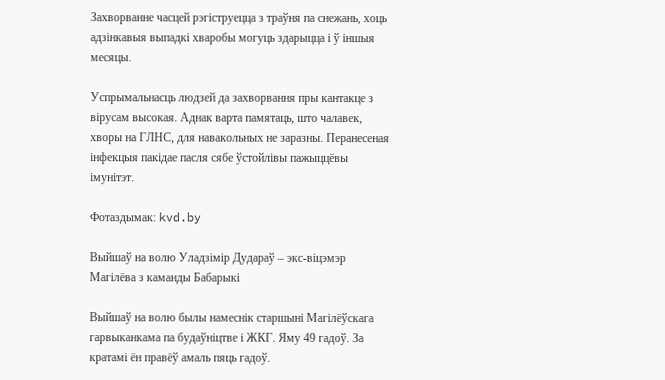Захворванне часцей рэгіструецца з траўня па снежань, хоць адзінкавыя выпадкі хваробы могуць здарыцца і ў іншыя месяцы.

Успрымальнасць людзей да захворвання пры кантакце з вірусам высокая. Аднак варта памятаць, што чалавек, хворы на ГЛНС, для навакольных не заразны. Перанесеная інфекцыя пакідае пасля сябе ўстойлівы пажыццёвы імунітэт.

Фотаздымак: kvd.by

Выйшаў на волю Уладзімір Дудараў – экс-віцэмэр Магілёва з каманды Бабарыкі

Выйшаў на волю былы намеснік старшыні Магілёўскага гарвыканкама па будаўніцтве і ЖКГ. Яму 49 гадоў. За кратамі ён правёў амаль пяць гадоў.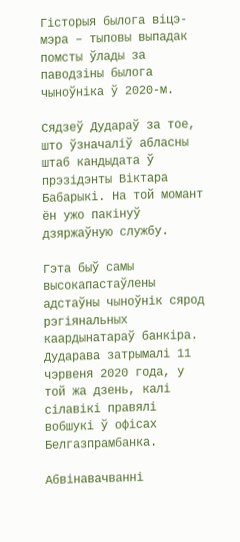Гісторыя былога віцэ-мэра – тыповы выпадак помсты ўлады за паводзіны былога чыноўніка ў 2020-м.

Сядзеў Дудараў за тое, што ўзначаліў абласны штаб кандыдата ў прэзідэнты Віктара Бабарыкі. На той момант ён ужо пакінуў дзяржаўную службу.

Гэта быў самы высокапастаўлены адстаўны чыноўнік сярод рэгіянальных каардынатараў банкіра. Дударава затрымалі 11 чэрвеня 2020 года, у той жа дзень, калі сілавікі правялі вобшукі ў офісах Белгазпрамбанка.

Абвінавачванні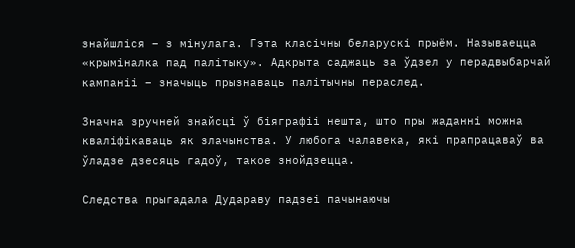знайшліся – з мінулага. Гэта класічны беларускі прыём. Называецца «крыміналка пад палітыку». Адкрыта саджаць за ўдзел у перадвыбарчай кампаніі – значыць прызнаваць палітычны пераслед.

Значна зручней знайсці ў біяграфіі нешта, што пры жаданні можна кваліфікаваць як злачынства. У любога чалавека, які прапрацаваў ва ўладзе дзесяць гадоў, такое знойдзецца.

Следства прыгадала Дудараву падзеі пачынаючы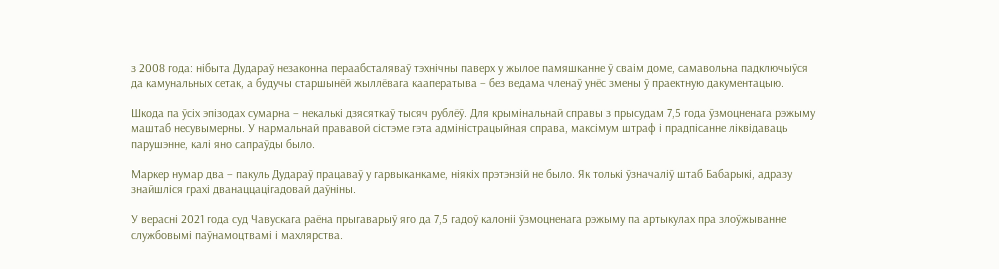з 2008 года: нібыта Дудараў незаконна пераабсталяваў тэхнічны паверх у жылое памяшканне ў сваім доме, самавольна падключыўся да камунальных сетак, а будучы старшынёй жыллёвага кааператыва – без ведама членаў унёс змены ў праектную дакументацыю.

Шкода па ўсіх эпізодах сумарна – некалькі дзясяткаў тысяч рублёў. Для крымінальнай справы з прысудам 7,5 года ўзмоцненага рэжыму маштаб несувымерны. У нармальнай прававой сістэме гэта адміністрацыйная справа, максімум штраф і прадпісанне ліквідаваць парушэнне, калі яно сапраўды было.

Маркер нумар два – пакуль Дудараў працаваў у гарвыканкаме, ніякіх прэтэнзій не было. Як толькі ўзначаліў штаб Бабарыкі, адразу знайшліся грахі дванаццацігадовай даўніны.

У верасні 2021 года суд Чавускага раёна прыгаварыў яго да 7,5 гадоў калоніі ўзмоцненага рэжыму па артыкулах пра злоўжыванне службовымі паўнамоцтвамі і махлярства.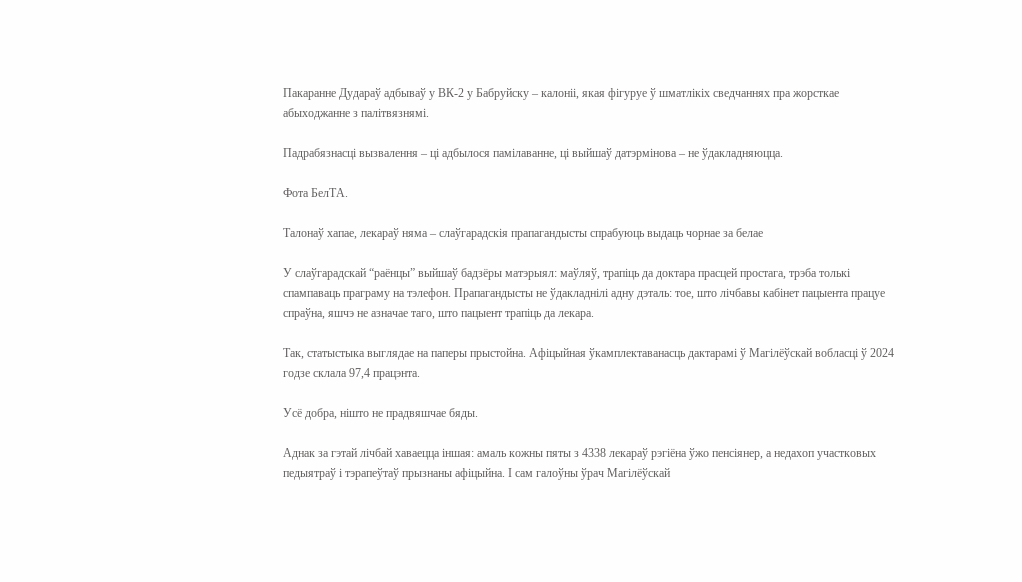Пакаранне Дудараў адбываў у ВК-2 у Бабруйску – калоніі, якая фігуруе ў шматлікіх сведчаннях пра жорсткае абыходжанне з палітвязнямі.

Падрабязнасці вызвалення – ці адбылося памілаванне, ці выйшаў датэрмінова – не ўдакладняюцца.

Фота БелТА.

Талонаў хапае, лекараў няма – слаўгарадскія прапагандысты спрабуюць выдаць чорнае за белае

У слаўгарадскай “раёнцы” выйшаў бадзёры матэрыял: маўляў, трапіць да доктара прасцей простага, трэба толькі спампаваць праграму на тэлефон. Прапагандысты не ўдакладнілі адну дэталь: тое, што лічбавы кабінет пацыента працуе спраўна, яшчэ не азначае таго, што пацыент трапіць да лекара.

Так, статыстыка выглядае на паперы прыстойна. Афіцыйная ўкамплектаванасць дактарамі ў Магілёўскай вобласці ў 2024 годзе склала 97,4 працэнта.

Усё добра, нішто не прадвяшчае бяды.

Аднак за гэтай лічбай хаваецца іншая: амаль кожны пяты з 4338 лекараў рэгіёна ўжо пенсіянер, а недахоп участковых педыятраў і тэрапеўтаў прызнаны афіцыйна. І сам галоўны ўрач Магілёўскай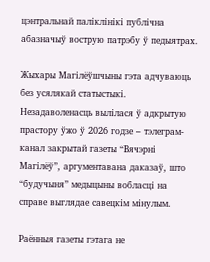цэнтральнай паліклінікі публічна абазначыў вострую патрэбу ў педыятрах.

Жыхары Магілёўшчыны гэта адчуваюць без усялякай статыстыкі. Незадаволенасць вылілася ў адкрытую прастору ўжо ў 2026 годзе – тэлеграм-канал закрытай газеты “Вячэрні Магілёў”, аргументавана даказаў, што “будучыня” медыцыны вобласці на справе выглядае савецкім мінулым.

Раённыя газеты гэтага не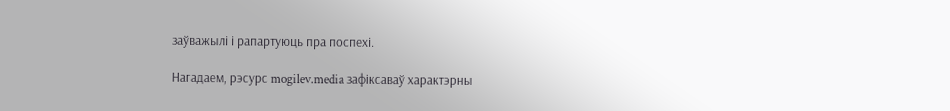заўважылі і рапартуюць пра поспехі.

Нагадаем, рэсурс mogilev.media зафіксаваў характэрны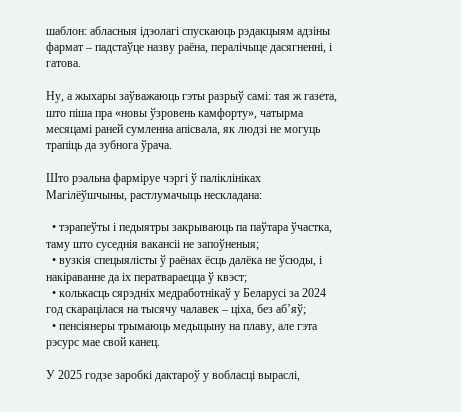шаблон: абласныя ідэолагі спускаюць рэдакцыям адзіны фармат – падстаўце назву раёна, пералічыце дасягненні, і гатова.

Ну, а жыхары заўважаюць гэты разрыў самі: тая ж газета, што піша пра «новы ўзровень камфорту», чатырма месяцамі раней сумленна апісвала, як людзі не могуць трапіць да зубнога ўрача.

Што рэальна фарміруе чэргі ў паліклініках Магілёўшчыны, растлумачыць нескладана:

  • тэрапеўты і педыятры закрываюць па паўтара ўчастка, таму што суседнія вакансіі не запоўненыя;
  • вузкія спецыялісты ў раёнах ёсць далёка не ўсюды, і накіраванне да іх ператвараецца ў квэст;
  • колькасць сярэдніх медработнікаў у Беларусі за 2024 год скарацілася на тысячу чалавек – ціха, без аб’яў;
  • пенсіянеры трымаюць медыцыну на плаву, але гэта рэсурс мае свой канец.

У 2025 годзе заробкі дактароў у вобласці выраслі,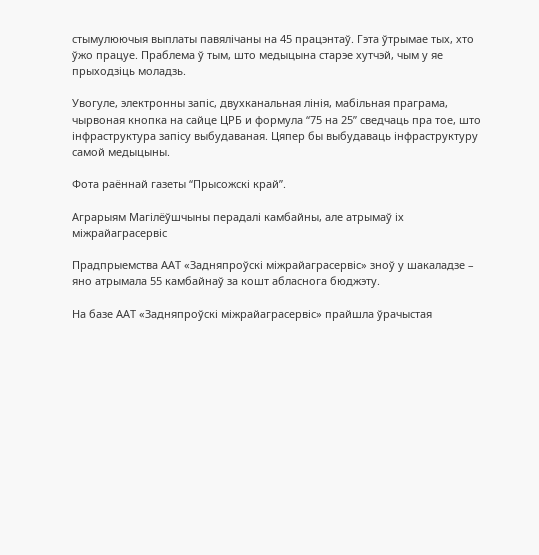стымулюючыя выплаты павялічаны на 45 працэнтаў. Гэта ўтрымае тых, хто ўжо працуе. Праблема ў тым, што медыцына старэе хутчэй, чым у яе прыходзіць моладзь.

Увогуле, электронны запіс, двухканальная лінія, мабільная праграма, чырвоная кнопка на сайце ЦРБ и формула “75 на 25” сведчаць пра тое, што інфраструктура запісу выбудаваная. Цяпер бы выбудаваць інфраструктуру самой медыцыны.

Фота раённай газеты “Прысожскі край”.

Аграрыям Магілёўшчыны перадалі камбайны, але атрымаў іх міжрайаграсервіс

Прадпрыемства ААТ «Задняпроўскі міжрайаграсервіс» зноў у шакаладзе – яно атрымала 55 камбайнаў за кошт абласнога бюджэту.

На базе ААТ «Задняпроўскі міжрайаграсервіс» прайшла ўрачыстая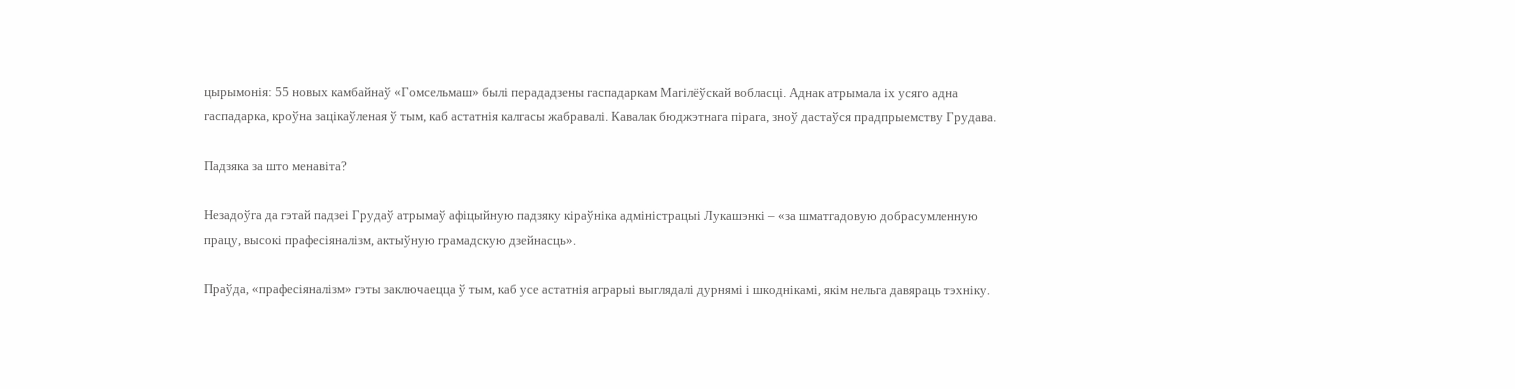цырымонія: 55 новых камбайнаў «Гомсельмаш» былі перададзены гаспадаркам Магілёўскай вобласці. Аднак атрымала іх усяго адна гаспадарка, кроўна зацікаўленая ў тым, каб астатнія калгасы жабравалі. Кавалак бюджэтнага пірага, зноў дастаўся прадпрыемству Грудава.

Падзяка за што менавіта?

Незадоўга да гэтай падзеі Грудаў атрымаў афіцыйную падзяку кіраўніка адміністрацыі Лукашэнкі – «за шматгадовую добрасумленную працу, высокі прафесіяналізм, актыўную грамадскую дзейнасць».

Праўда, «прафесіяналізм» гэты заключаецца ў тым, каб усе астатнія аграрыі выглядалі дурнямі і шкоднікамі, якім нельга давяраць тэхніку.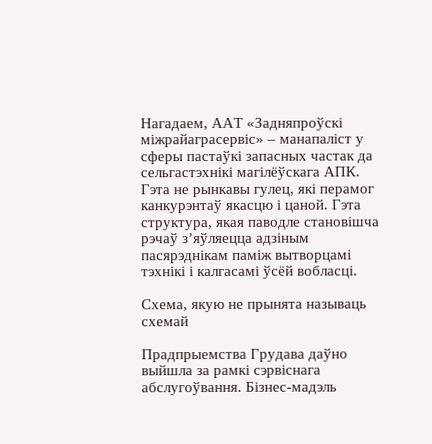Нагадаем, ААТ «Задняпроўскі міжрайаграсервіс» – манапаліст у сферы пастаўкі запасных частак да сельгастэхнікі магілёўскага АПК. Гэта не рынкавы гулец, які перамог канкурэнтаў якасцю і цаной. Гэта структура, якая паводле становішча рэчаў з’яўляецца адзіным пасярэднікам паміж вытворцамі тэхнікі і калгасамі ўсёй вобласці.

Схема, якую не прынята называць схемай

Прадпрыемства Грудава даўно выйшла за рамкі сэрвіснага абслугоўвання. Бізнес-мадэль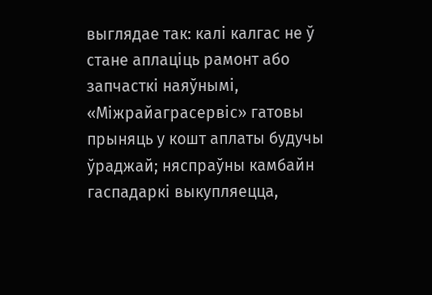выглядае так: калі калгас не ў стане аплаціць рамонт або запчасткі наяўнымі, «Міжрайаграсервіс» гатовы прыняць у кошт аплаты будучы ўраджай; няспраўны камбайн гаспадаркі выкупляецца,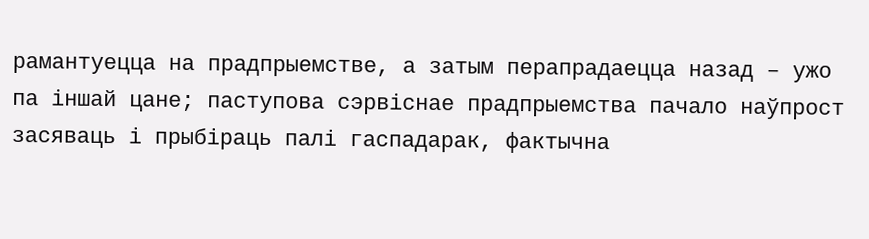рамантуецца на прадпрыемстве, а затым перапрадаецца назад – ужо па іншай цане; паступова сэрвіснае прадпрыемства пачало наўпрост засяваць і прыбіраць палі гаспадарак, фактычна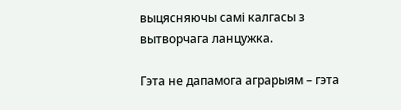выцясняючы самі калгасы з вытворчага ланцужка.

Гэта не дапамога аграрыям – гэта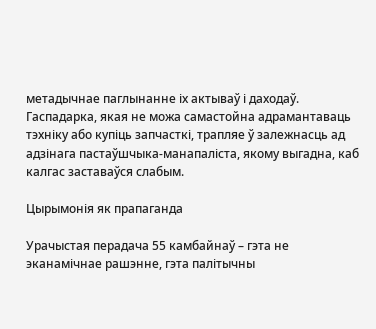метадычнае паглынанне іх актываў і даходаў. Гаспадарка, якая не можа самастойна адрамантаваць тэхніку або купіць запчасткі, трапляе ў залежнасць ад адзінага пастаўшчыка-манапаліста, якому выгадна, каб калгас заставаўся слабым.

Цырымонія як прапаганда

Урачыстая перадача 55 камбайнаў – гэта не эканамічнае рашэнне, гэта палітычны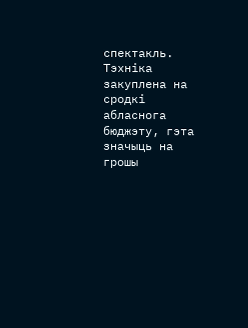спектакль. Тэхніка закуплена на сродкі абласнога бюджэту, гэта значыць на грошы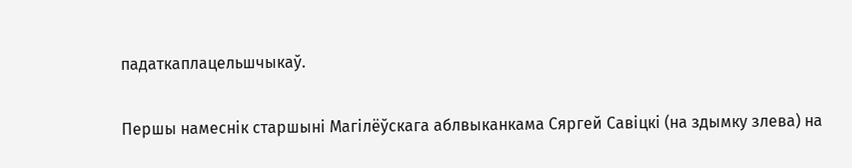падаткаплацельшчыкаў.

Першы намеснік старшыні Магілёўскага аблвыканкама Сяргей Савіцкі (на здымку злева) на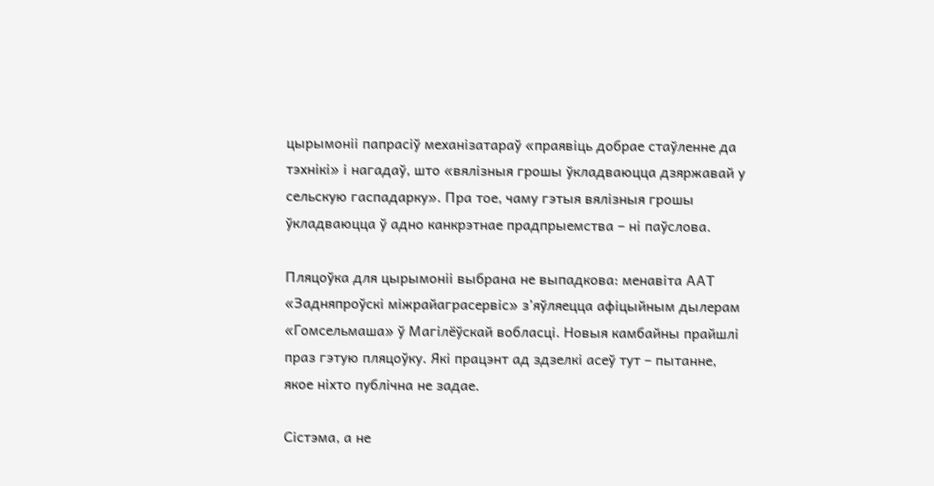цырымоніі папрасіў механізатараў «праявіць добрае стаўленне да тэхнікі» і нагадаў, што «вялізныя грошы ўкладваюцца дзяржавай у сельскую гаспадарку». Пра тое, чаму гэтыя вялізныя грошы ўкладваюцца ў адно канкрэтнае прадпрыемства – ні паўслова.

Пляцоўка для цырымоніі выбрана не выпадкова: менавіта ААТ «Задняпроўскі міжрайаграсервіс» з’яўляецца афіцыйным дылерам «Гомсельмаша» ў Магілёўскай вобласці. Новыя камбайны прайшлі праз гэтую пляцоўку. Які працэнт ад здзелкі асеў тут – пытанне, якое ніхто публічна не задае.

Сістэма, а не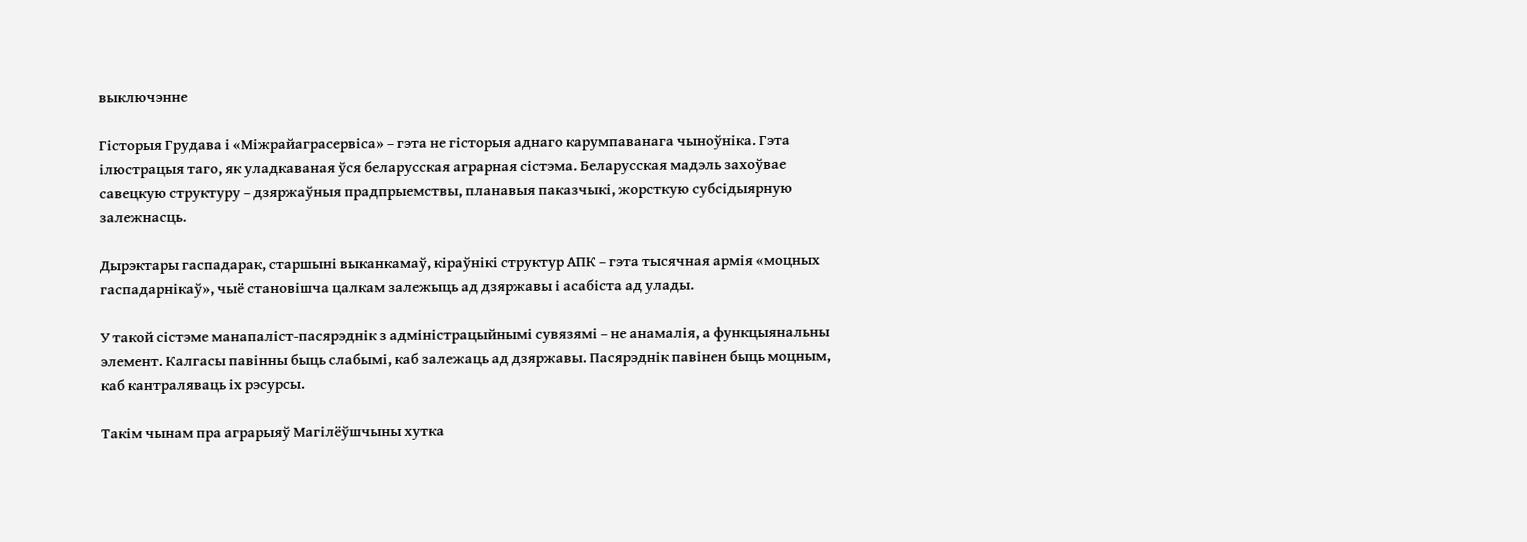выключэнне

Гісторыя Грудава і «Міжрайаграсервіса» – гэта не гісторыя аднаго карумпаванага чыноўніка. Гэта ілюстрацыя таго, як уладкаваная ўся беларусская аграрная сістэма. Беларусская мадэль захоўвае савецкую структуру – дзяржаўныя прадпрыемствы, планавыя паказчыкі, жорсткую субсідыярную залежнасць.

Дырэктары гаспадарак, старшыні выканкамаў, кіраўнікі структур АПК – гэта тысячная армія «моцных гаспадарнікаў», чыё становішча цалкам залежыць ад дзяржавы і асабіста ад улады.

У такой сістэме манапаліст-пасярэднік з адміністрацыйнымі сувязямі – не анамалія, а функцыянальны элемент. Калгасы павінны быць слабымі, каб залежаць ад дзяржавы. Пасярэднік павінен быць моцным, каб кантраляваць іх рэсурсы.

Такім чынам пра аграрыяў Магілёўшчыны хутка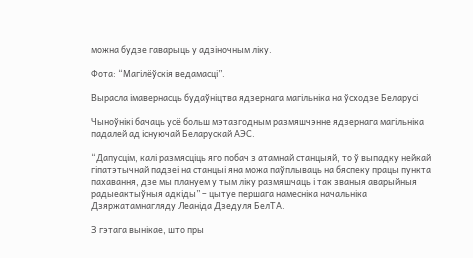можна будзе гаварыць у адзіночным ліку.

Фота: “Магілёўскія ведамасці”.

Вырасла імавернасць будаўніцтва ядзернага магільніка на ўсходзе Беларусі

Чыноўнікі бачаць усё больш мэтазгодным размяшчэнне ядзернага магільніка падалей ад існуючай Беларускай АЭС.

“Дапусцім, калі размясціць яго побач з атамнай станцыяй, то ў выпадку нейкай гіпатэтычнай падзеі на станцыі яна можа паўплываць на бяспеку працы пункта пахавання, дзе мы плануем у тым ліку размяшчаць і так званыя аварыйныя радыеактыўныя адкіды” – цытуе першага намесніка начальніка Дзяржатамнагляду Леаніда Дзедуля БелТА.

З гэтага вынікае, што пры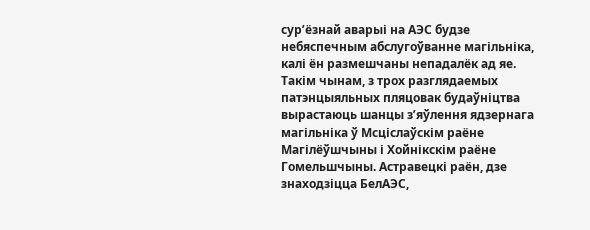сур’ёзнай аварыі на АЭС будзе небяспечным абслугоўванне магільніка, калі ён размешчаны непадалёк ад яе. Такім чынам, з трох разглядаемых патэнцыяльных пляцовак будаўніцтва вырастаюць шанцы з’яўлення ядзернага магільніка ў Мсціслаўскім раёне Магілёўшчыны і Хойнікскім раёне Гомельшчыны. Астравецкі раён, дзе знаходзіцца БелАЭС,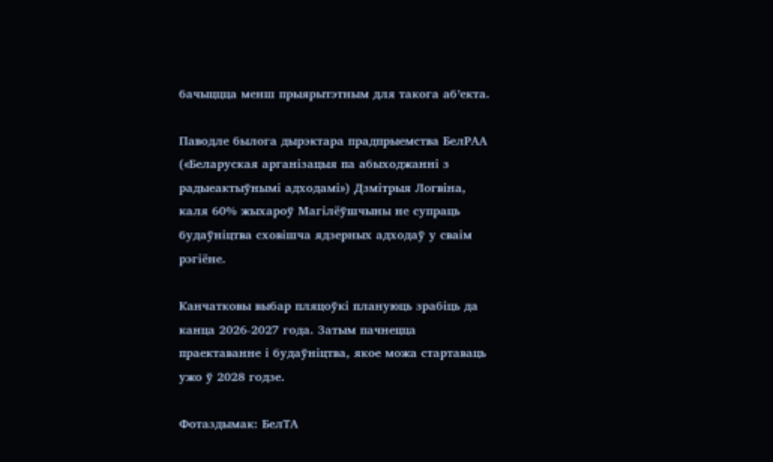бачыццца менш прыярытэтным для такога аб’екта.

Паводле былога дырэктара прадпрыемства БелРАА («Беларуская арганізацыя па абыходжанні з радыеактыўнымі адходамі») Дзмітрыя Логвіна, каля 60% жыхароў Магілёўшчыны не супраць будаўніцтва сховішча ядзерных адходаў у сваім рэгіёне.

Канчатковы выбар пляцоўкі плануюць зрабіць да канца 2026-2027 года. Затым пачнецца праектаванне і будаўніцтва, якое можа стартаваць ужо ў 2028 годзе.

Фотаздымак: БелТА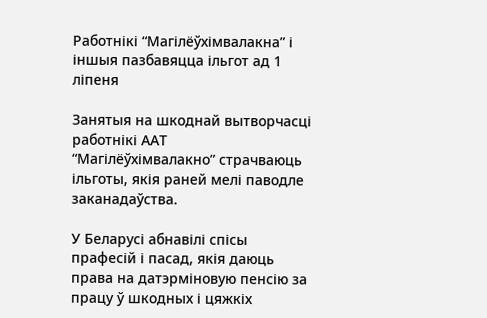Работнікі “Магілёўхімвалакна” і іншыя пазбавяцца ільгот ад 1 ліпеня

Занятыя на шкоднай вытворчасці работнікі ААТ “Магілёўхімвалакно” страчваюць ільготы, якія раней мелі паводле заканадаўства.

У Беларусі абнавілі спісы прафесій і пасад, якія даюць права на датэрміновую пенсію за працу ў шкодных і цяжкіх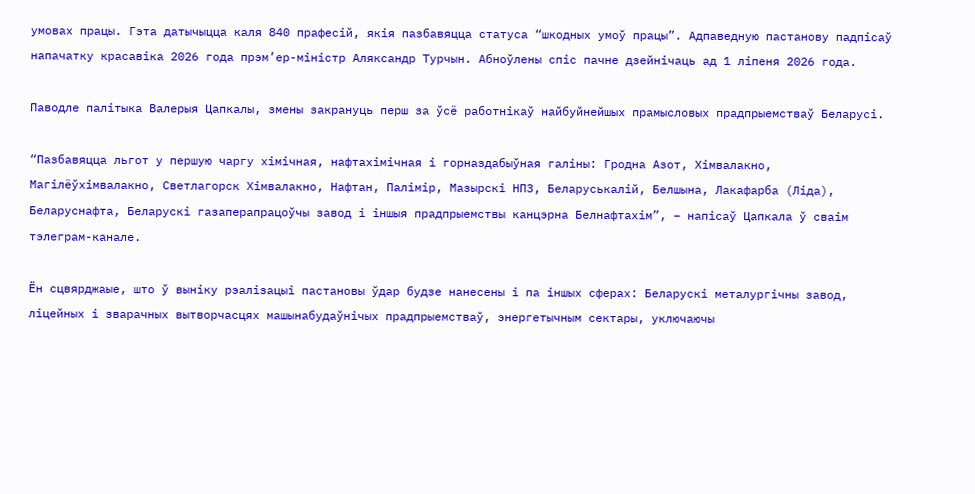умовах працы. Гэта датычыцца каля 840 прафесій, якія пазбавяцца статуса “шкодных умоў працы”. Адпаведную пастанову падпісаў напачатку красавіка 2026 года прэм’ер-міністр Аляксандр Турчын. Абноўлены спіс пачне дзейнічаць ад 1 ліпеня 2026 года.

Паводле палітыка Валерыя Цапкалы, змены закрануць перш за ўсё работнікаў найбуйнейшых прамысловых прадпрыемстваў Беларусі.

“Пазбавяцца льгот у першую чаргу хімічная, нафтахімічная і горназдабыўная галіны: Гродна Азот, Хімвалакно, Магілёўхімвалакно, Светлагорск Хімвалакно, Нафтан, Палімір, Мазырскі НПЗ, Беларуськалій, Белшына, Лакафарба (Ліда), Беларуснафта, Беларускі газаперапрацоўчы завод і іншыя прадпрыемствы канцэрна Белнафтахім”, – напісаў Цапкала ў сваім тэлеграм-канале.

Ён сцвярджаые, што ў выніку рэалізацыі пастановы ўдар будзе нанесены і па іншых сферах: Беларускі металургічны завод, ліцейных і зварачных вытворчасцях машынабудаўнічых прадпрыемстваў, энергетычным сектары, уключаючы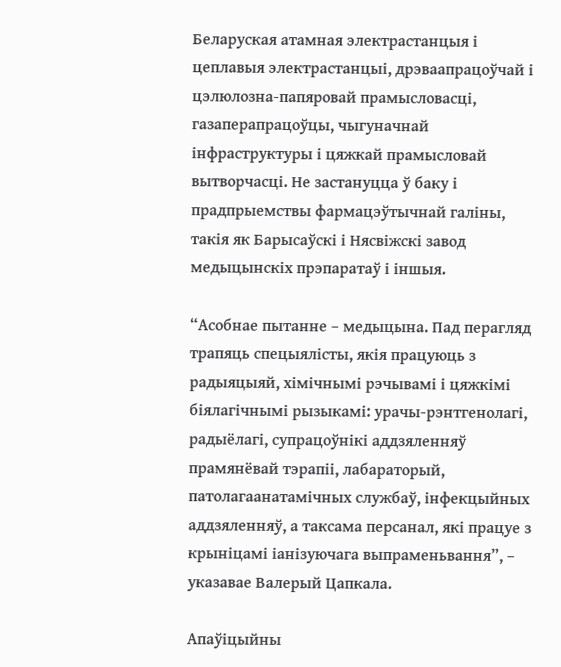Беларуская атамная электрастанцыя і цеплавыя электрастанцыі, дрэваапрацоўчай і цэлюлозна-папяровай прамысловасці, газаперапрацоўцы, чыгуначнай інфраструктуры і цяжкай прамысловай вытворчасці. Не застануцца ў баку і прадпрыемствы фармацэўтычнай галіны, такія як Барысаўскі і Нясвіжскі завод медыцынскіх прэпаратаў і іншыя.

“Асобнае пытанне – медыцына. Пад перагляд трапяць спецыялісты, якія працуюць з радыяцыяй, хімічнымі рэчывамі і цяжкімі біялагічнымі рызыкамі: урачы-рэнтгенолагі, радыёлагі, супрацоўнікі аддзяленняў прамянёвай тэрапіі, лабараторый, патолагаанатамічных службаў, інфекцыйных аддзяленняў, а таксама персанал, які працуе з крыніцамі іанізуючага выпраменьвання”, – указавае Валерый Цапкала.

Апаўіцыйны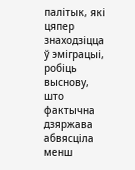палітык, які цяпер знаходзіцца ў эміграцыі, робіць выснову, што фактычна дзяржава абвясціла менш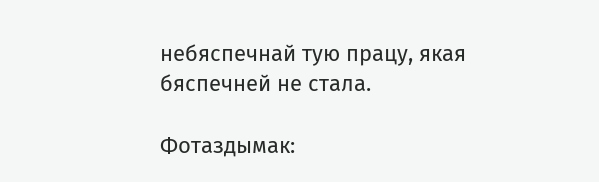небяспечнай тую працу, якая бяспечней не стала.

Фотаздымак: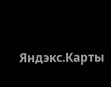Яндэкс.Карты